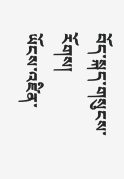བོད་སྐད་གསུངས་རོགས།
ཡོངས་འཛིན་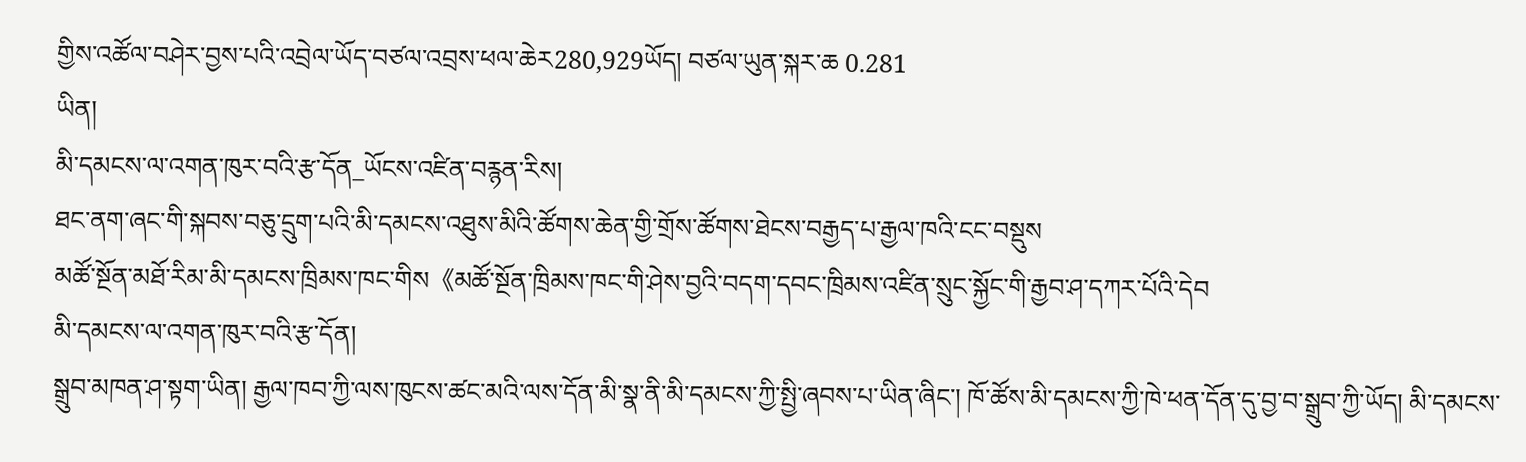གྱིས་འཚོལ་བཤེར་བྱས་པའི་འབྲེལ་ཡོད་བཙལ་འབྲས་ཕལ་ཆེར280,929ཡོད། བཙལ་ཡུན་སྐར་ཆ 0.281
ཡིན།
མི་དམངས་ལ་འགན་ཁུར་བའི་རྩ་དོན_ཡོངས་འཛིན་བརྙན་རིས།
ཐང་ནག་ཞང་གི་སྐབས་བཅུ་དྲུག་པའི་མི་དམངས་འཐུས་མིའི་ཚོགས་ཆེན་གྱི་གྲོས་ཚོགས་ཐེངས་བརྒྱད་པ་རྒྱལ་ཁའི་ངང་བསྡུས
མཚོ་སྔོན་མཐོ་རིམ་མི་དམངས་ཁྲིམས་ཁང་གིས《མཚོ་སྔོན་ཁྲིམས་ཁང་གི་ཤེས་བྱའི་བདག་དབང་ཁྲིམས་འཛིན་སྲུང་སྐྱོང་གི་རྒྱབ་ཤ་དཀར་པོའི་དེབ
མི་དམངས་ལ་འགན་ཁུར་བའི་རྩ་དོན།
སྒྲུབ་མཁན་ཤ་སྟག་ཡིན། རྒྱལ་ཁབ་ཀྱི་ལས་ཁུངས་ཚང་མའི་ལས་དོན་མི་སྣ་ནི་མི་དམངས་ཀྱི་སྤྱི་ཞབས་པ་ཡིན་ཞིང་། ཁོ་ཚོས་མི་དམངས་ཀྱི་ཁེ་ཕན་དོན་དུ་བྱ་བ་སྒྲུབ་ཀྱི་ཡོད། མི་དམངས་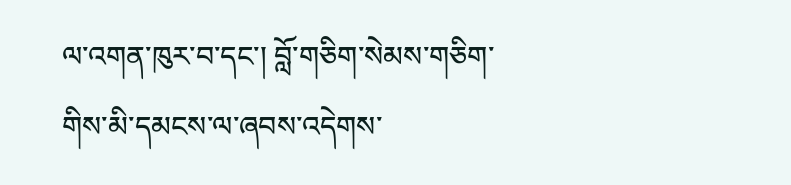ལ་འགན་ཁུར་བ་དང་། བློ་གཅིག་སེམས་གཅིག་གིས་མི་དམངས་ལ་ཞབས་འདེགས་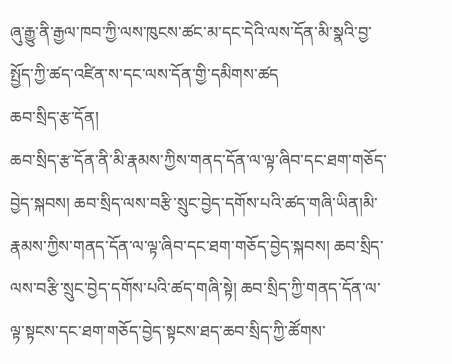ཞུ་རྒྱུ་ནི་རྒྱལ་ཁབ་ཀྱི་ལས་ཁུངས་ཚང་མ་དང་དེའི་ལས་དོན་མི་སྣའི་བྱ་སྤྱོད་ཀྱི་ཚད་འཛིན་ས་དང་ལས་དོན་གྱི་དམིགས་ཚད
ཆབ་སྲིད་རྩ་དོན།
ཆབ་སྲིད་རྩ་དོན་ནི་མི་རྣམས་ཀྱིས་གནད་དོན་ལ་ལྟ་ཞིབ་དང་ཐག་གཅོད་བྱེད་སྐབས། ཆབ་སྲིད་ལས་བརྩི་སྲུང་བྱེད་དགོས་པའི་ཚད་གཞི་ཡིན།མི་རྣམས་ཀྱིས་གནད་དོན་ལ་ལྟ་ཞིབ་དང་ཐག་གཅོད་བྱེད་སྐབས། ཆབ་སྲིད་ལས་བརྩི་སྲུང་བྱེད་དགོས་པའི་ཚད་གཞི་སྟེ། ཆབ་སྲིད་ཀྱི་གནད་དོན་ལ་ལྟ་སྟངས་དང་ཐག་གཅོད་བྱེད་སྟངས་ཐད་ཆབ་སྲིད་ཀྱི་ཚོགས་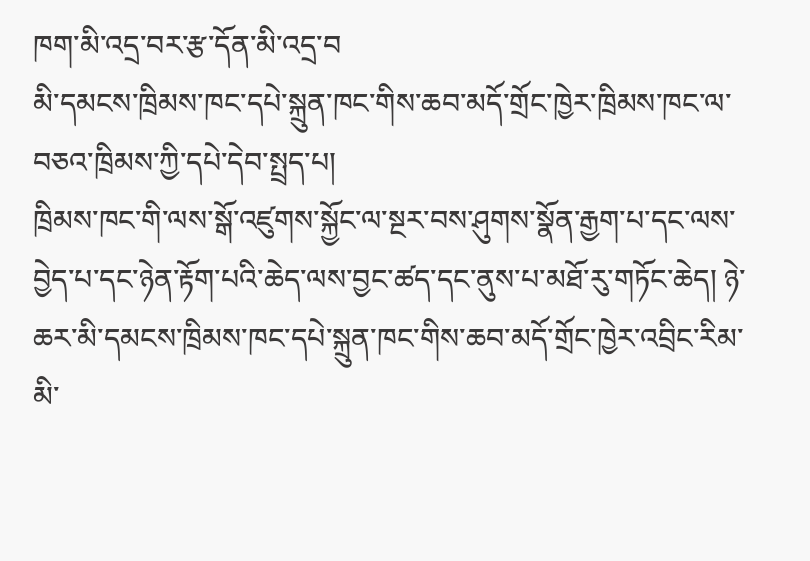ཁག་མི་འདྲ་བར་རྩ་དོན་མི་འདྲ་བ
མི་དམངས་ཁྲིམས་ཁང་དཔེ་སྐྲུན་ཁང་གིས་ཆབ་མདོ་གྲོང་ཁྱེར་ཁྲིམས་ཁང་ལ་བཅའ་ཁྲིམས་ཀྱི་དཔེ་དེབ་སྤྲད་པ།
ཁྲིམས་ཁང་གི་ལས་སྒོ་འཛུགས་སྐྱོང་ལ་སྔར་བས་ཤུགས་སྣོན་རྒྱག་པ་དང་ལས་བྱེད་པ་དང་ཉེན་རྟོག་པའི་ཆེད་ལས་བྱང་ཚད་དང་ནུས་པ་མཐོ་རུ་གཏོང་ཆེད། ཉེ་ཆར་མི་དམངས་ཁྲིམས་ཁང་དཔེ་སྐྲུན་ཁང་གིས་ཆབ་མདོ་གྲོང་ཁྱེར་འབྲིང་རིམ་མི་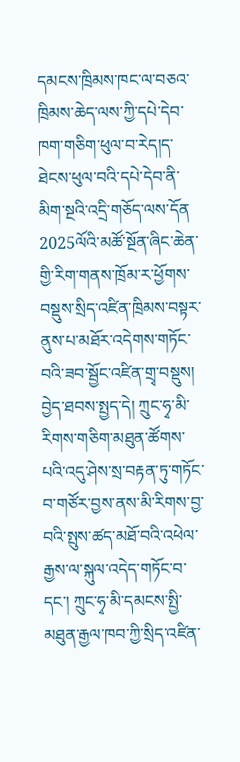དམངས་ཁྲིམས་ཁང་ལ་བཅའ་ཁྲིམས་ཆེད་ལས་ཀྱི་དཔེ་དེབ་ཁག་གཅིག་ཕུལ་བ་རེད།ད་ཐེངས་ཕུལ་བའི་དཔེ་དེབ་ནི་མིག་སྔའི་འདྲི་གཅོད་ལས་དོན
2025ལོའི་མཚོ་སྔོན་ཞིང་ཆེན་གྱི་རིག་གནས་ཁྲོམ་ར་ཕྱོགས་བསྡུས་སྲིད་འཛིན་ཁྲིམས་བསྟར་ནུས་པ་མཐོར་འདེགས་གཏོང་བའི་ཟབ་སྦྱོང་འཛིན་གྲྭ་བསྡུས།
བྱེད་ཐབས་སྤྱད་དེ། ཀྲུང་ཧྭ་མི་རིགས་གཅིག་མཐུན་ཚོགས་པའི་འདུ་ཤེས་སྲ་བརྟན་ཏུ་གཏོང་བ་གཙོར་བྱས་ནས་མི་རིགས་བྱ་བའི་སྤུས་ཚད་མཐོ་བའི་འཕེལ་རྒྱས་ལ་སྐུལ་འདེད་གཏོང་བ་དང་། ཀྲུང་ཧྭ་མི་དམངས་སྤྱི་མཐུན་རྒྱལ་ཁབ་ཀྱི་སྲིད་འཛིན་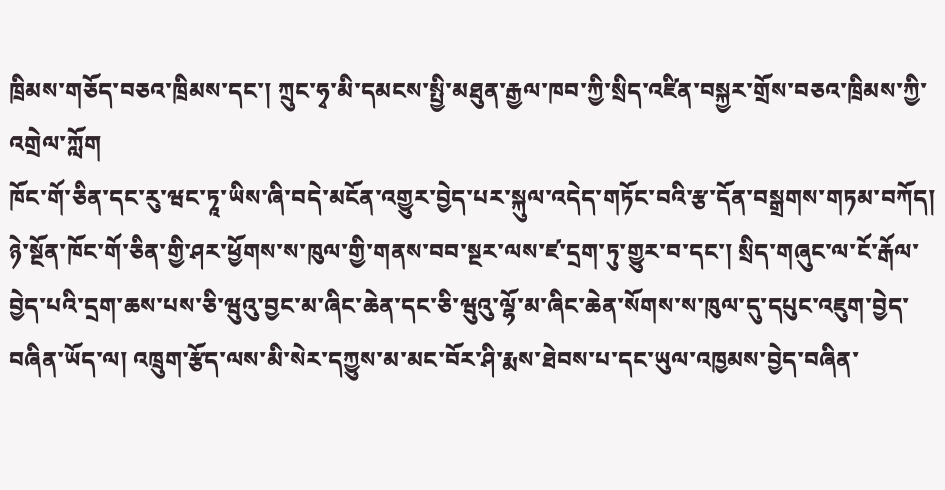ཁྲིམས་གཅོད་བཅའ་ཁྲིམས་དང་། ཀྲུང་ཧྭ་མི་དམངས་སྤྱི་མཐུན་རྒྱལ་ཁབ་ཀྱི་སྲིད་འཛིན་བསྐྱར་གྲོས་བཅའ་ཁྲིམས་ཀྱི་འགྲེལ་ཀློག
ཁོང་གོ་ཅིན་དང་རུ་ཝང་ཏཱ་ཡིས་ཞི་བདེ་མངོན་འགྱུར་བྱེད་པར་སྐུལ་འདེད་གཏོང་བའི་རྩ་དོན་བསྒྲགས་གཏམ་བཀོད།
ཉེ་སྔོན་ཁོང་གོ་ཅིན་གྱི་ཤར་ཕྱོགས་ས་ཁུལ་གྱི་གནས་བབ་སྔར་ལས་ཛ་དྲག་ཏུ་གྱུར་བ་དང་། སྲིད་གཞུང་ལ་ངོ་རྒོལ་བྱེད་པའི་དྲག་ཆས་པས་ཅི་ཝུའུ་བྱང་མ་ཞིང་ཆེན་དང་ཅི་ཝུའུ་ལྷོ་མ་ཞིང་ཆེན་སོགས་ས་ཁུལ་དུ་དཔུང་འཇུག་བྱེད་བཞིན་ཡོད་ལ། འཁྲུག་རྩོད་ལས་མི་སེར་དཀྱུས་མ་མང་བོར་ཤི་རྨས་ཐེབས་པ་དང་ཡུལ་འཁྱམས་བྱེད་བཞིན་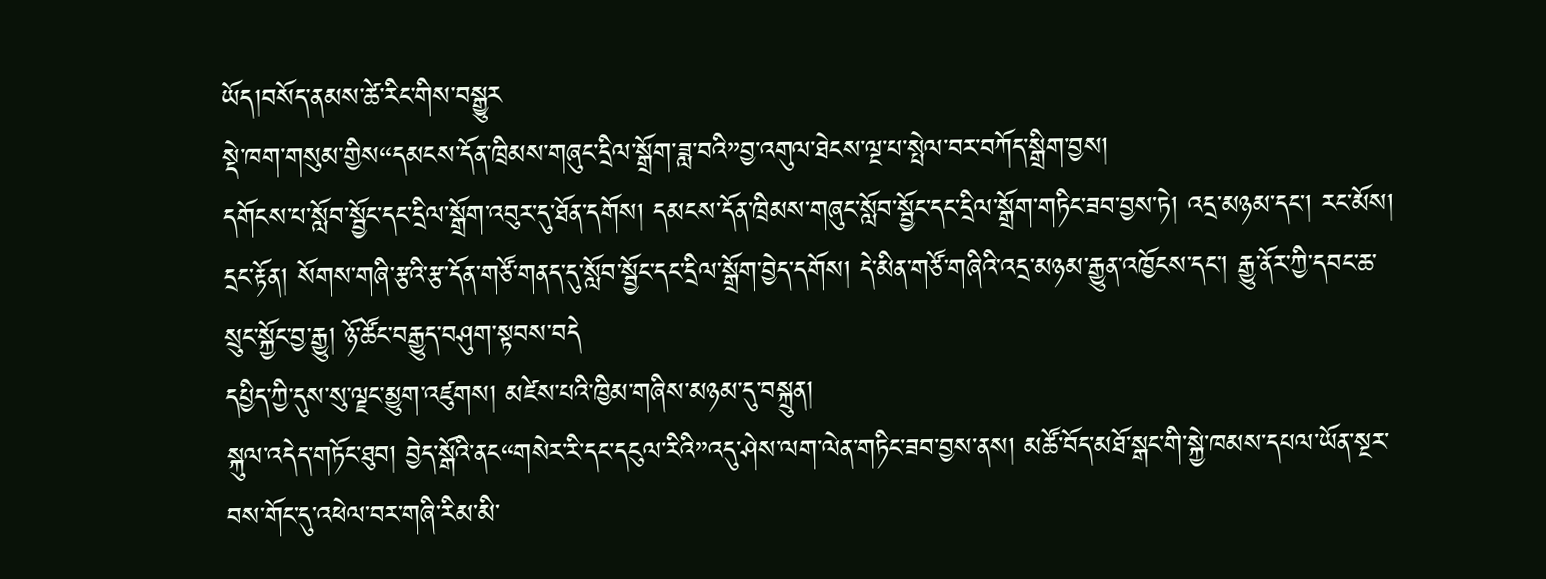ཡོད།བསོད་ནམས་ཚེ་རིང་གིས་བསྒྱུར
སྡེ་ཁག་གསུམ་གྱིས“དམངས་དོན་ཁྲིམས་གཞུང་དྲིལ་སྒྲོག་ཟླ་བའི”བྱ་འགུལ་ཐེངས་ལྔ་པ་སྤེལ་བར་བཀོད་སྒྲིག་བྱས།
དགོངས་པ་སློབ་སྦྱོང་དང་དྲིལ་སྒྲོག་འབུར་དུ་ཐོན་དགོས། དམངས་དོན་ཁྲིམས་གཞུང་སློབ་སྦྱོང་དང་དྲིལ་སྒྲོག་གཏིང་ཟབ་བྱས་ཏེ། འདྲ་མཉམ་དང་། རང་མོས། དྲང་རྟོན། སོགས་གཞི་རྩའི་རྩ་དོན་གཙོ་གནད་དུ་སློབ་སྦྱོང་དང་དྲིལ་སྒྲོག་བྱེད་དགོས། དེ་མིན་གཙོ་གཞིའི་འདྲ་མཉམ་རྒྱུན་འཁྱོངས་དང་། རྒྱུ་ནོར་ཀྱི་དབང་ཆ་སྲུང་སྐྱོང་བྱ་རྒྱུ། ཉོ་ཚོང་བརྒྱུད་བཤུག་སྟབས་བདེ
དཔྱིད་ཀྱི་དུས་སུ་ལྗང་མྱུག་འཛུགས། མཛེས་པའི་ཁྱིམ་གཞིས་མཉམ་དུ་བསྐྲུན།
སྐུལ་འདེད་གཏོང་ཐུབ། བྱེད་སྒོའི་ནང“གསེར་རི་དང་དངུལ་རིའི”འདུ་ཤེས་ལག་ལེན་གཏིང་ཟབ་བྱས་ནས། མཚོ་བོད་མཐོ་སྒང་གི་སྐྱེ་ཁམས་དཔལ་ཡོན་སྔར་བས་གོང་དུ་འཕེལ་བར་གཞི་རིམ་མི་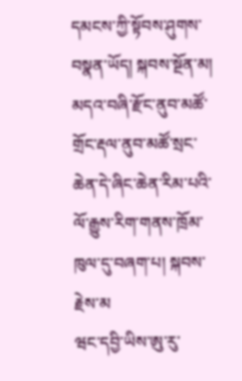དམངས་ཀྱི་སྟོབས་ཤུགས་བསྣན་ཡོད། སྐབས་སྔོན་མ། མདའ་བཞི་རྫོང་ནུབ་མཚོ་གྲོང་རྡལ་ནུབ་མཚོ་སྲང་ཆེན་དེ་ཞིང་ཆེན་རིམ་པའི་ལོ་རྒྱུས་རིག་གནས་ཁྲོམ་ཁུལ་དུ་བཞག་པ། སྐབས་རྗེས་མ
ཝང་དབྱི་ཡིས་ཨུ་རུ་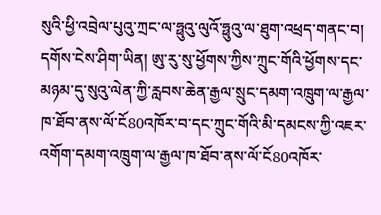སུའི་ཕྱི་འབྲེལ་པུའུ་ཀྲང་ལ་ཧྥུའུ་ལུའོ་ཧྥུའུ་ལ་ཐུག་འཕྲད་གནང་བ།
དགོས་ངེས་ཤིག་ཡིན། ཨུ་རུ་སུ་ཕྱོགས་ཀྱིས་ཀྲུང་གོའི་ཕྱོགས་དང་མཉམ་དུ་སུའུ་ལེན་ཀྱི་རླབས་ཆེན་རྒྱལ་སྲུང་དམག་འཁྲུག་ལ་རྒྱལ་ཁ་ཐོབ་ནས་ལོ་ངོ80འཁོར་བ་དང་ཀྲུང་གོའི་མི་དམངས་ཀྱི་འཇར་འགོག་དམག་འཁྲུག་ལ་རྒྱལ་ཁ་ཐོབ་ནས་ལོ་ངོ80འཁོར་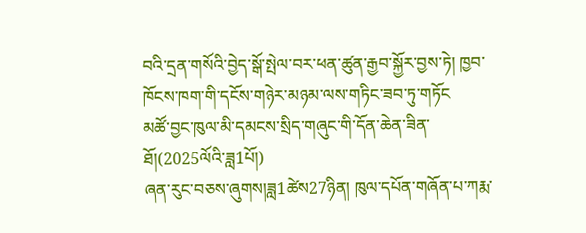བའི་དྲན་གསོའི་བྱེད་སྒོ་སྤེལ་བར་ཕན་ཚུན་རྒྱབ་སྐྱོར་བྱས་ཏེ། ཁྱབ་ཁོངས་ཁག་གི་དངོས་གཉེར་མཉམ་ལས་གཏིང་ཟབ་ཏུ་གཏོང
མཚོ་བྱང་ཁུལ་མི་དམངས་སྲིད་གཞུང་གི་དོན་ཆེན་ཟིན་ཐོ།(2025ལོའི་ཟླ1པོ།)
ཞན་རུང་བཅས་ཞུགས།ཟླ1ཚེས27ཉིན། ཁུལ་དཔོན་གཞོན་པ་ཀརྨ་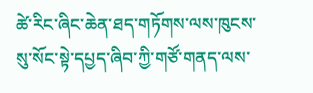ཚེ་རིང་ཞིང་ཆེན་ཐད་གཏོགས་ལས་ཁུངས་སུ་སོང་སྟེ་དཔྱད་ཞིབ་ཀྱི་གཙོ་གནད་ལས་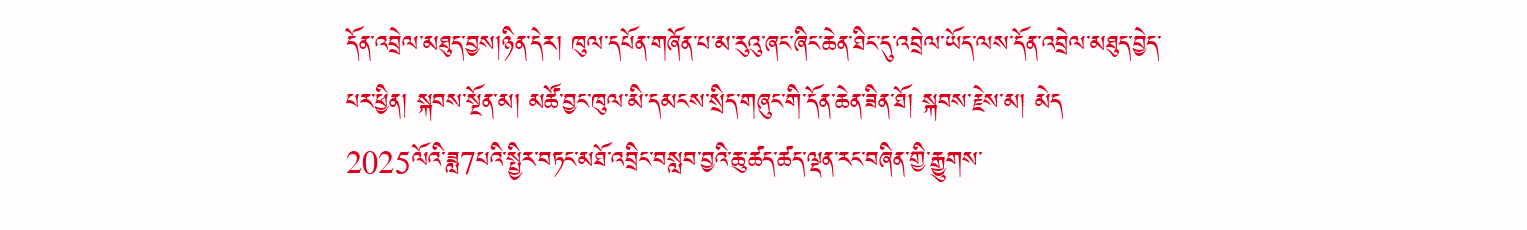དོན་འབྲེལ་མཐུད་བྱས།ཉིན་དེར། ཁུལ་དཔོན་གཞོན་པ་མ་རུའུ་ཞང་ཞིང་ཆེན་ཐིང་དུ་འབྲེལ་ཡོད་ལས་དོན་འབྲེལ་མཐུད་བྱེད་པར་ཕྱིན། སྐབས་སྔོན་མ། མཚོ་བྱང་ཁུལ་མི་དམངས་སྲིད་གཞུང་གི་དོན་ཆེན་ཟིན་ཐོ། སྐབས་རྗེས་མ། མེད
2025ལོའི་ཟླ7པའི་སྤྱིར་བཏང་མཐོ་འབྲིང་བསླབ་བྱའི་ཆུ་ཚད་ཚད་ལྡན་རང་བཞིན་གྱི་རྒྱུགས་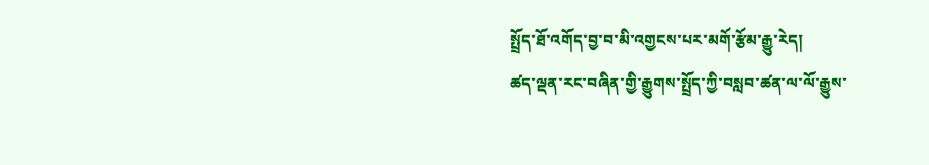སྤྲོད་ཐོ་འགོད་བྱ་བ་མི་འགྱངས་པར་མགོ་རྩོམ་རྒྱུ་རེད།
ཚད་ལྡན་རང་བཞིན་གྱི་རྒྱུགས་སྤྲོད་ཀྱི་བསླབ་ཚན་ལ་ལོ་རྒྱུས་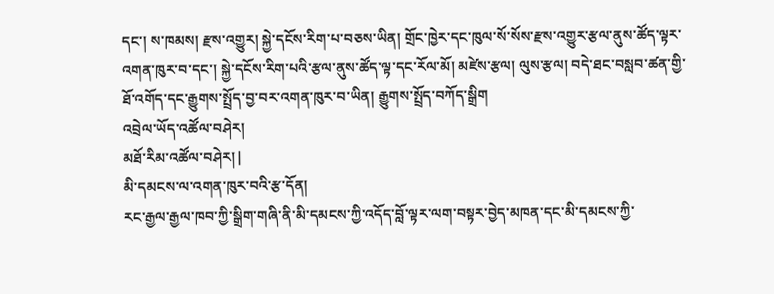དང་། ས་ཁམས། རྫས་འགྱུར། སྐྱེ་དངོས་རིག་པ་བཅས་ཡིན། གྲོང་ཁྱེར་དང་ཁུལ་སོ་སོས་རྫས་འགྱུར་རྩལ་ནུས་ཚོད་ལྟར་འགན་ཁུར་བ་དང་། སྐྱེ་དངོས་རིག་པའི་རྩལ་ནུས་ཚོད་ལྟ་དང་རོལ་མོ། མཛེས་རྩལ། ལུས་རྩལ། བདེ་ཐང་བསླབ་ཚན་གྱི་ཐོ་འགོད་དང་རྒྱུགས་སྤྲོད་བྱ་བར་འགན་ཁུར་བ་ཡིན། རྒྱུགས་སྤྲོད་བཀོད་སྒྲིག
འབྲེལ་ཡོད་འཚོལ་བཤེར།
མཐོ་རིམ་འཚོལ་བཤེར། |
མི་དམངས་ལ་འགན་ཁུར་བའི་རྩ་དོན།
རང་རྒྱལ་རྒྱལ་ཁབ་ཀྱི་སྒྲིག་གཞི་ནི་མི་དམངས་ཀྱི་འདོད་བློ་ལྟར་ལག་བསྟར་བྱེད་མཁན་དང་མི་དམངས་ཀྱི་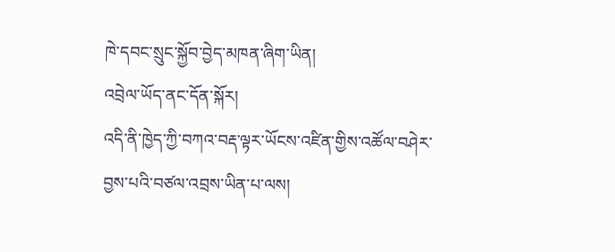ཁེ་དབང་སྲུང་སྐྱོབ་བྱེད་མཁན་ཞིག་ཡིན།
འབྲེལ་ཡོད་ནང་དོན་སྐོར།
འདི་ནི་ཁྱེད་ཀྱི་བཀའ་བརྡ་ལྟར་ཡོངས་འཛིན་གྱིས་འཚོལ་བཤེར་བྱས་པའི་བཙལ་འབྲས་ཡིན་པ་ལས།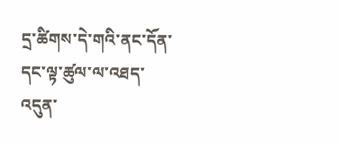དྲ་ཚིགས་དེ་གའི་ནང་དོན་དང་ལྟ་ཚུལ་ལ་འཐད་འདུན་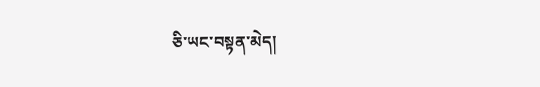ཅི་ཡང་བསྟན་མེད།